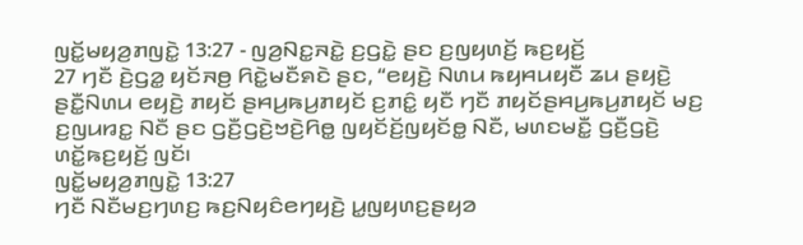ꤜꤢꤩ꤭ꤗꤟꤤ꤬ꤊꤜꤢꤧ꤭ 13:27 - ꤜꤤ꤬ꤡꤢ꤭ꤏꤢꤧ꤭ ꤢ꤬ꤞꤢꤧ꤭ ꤔꤢ ꤢ꤬ꤜꤟꤛꤢꤩ꤬ ꤒꤢ꤬ꤟꤢꤩ꤬
27 ꤚꤢꤪ ꤢꤧ꤬ꤞꤤ꤭ ꤟꤢꤩꤏꤥ꤬ ꤖꤢꤧ꤭ꤗꤢꤪꤎꤢꤧ ꤔꤢ, “ꤕꤟꤢꤧ꤬ ꤡꤛꤣ ꤒꤟꤌꤣꤟꤢꤪ ꤘꤣ ꤔꤟꤢꤧ꤬ ꤔꤢꤪ꤭ꤡꤛꤣ ꤕꤟꤢꤧ꤬ ꤊꤟꤢꤩ ꤔꤌꤣ꤬ꤒꤣ꤬ꤊꤟꤢꤩ ꤢ꤬ꤊꤢꤨ꤭ ꤟꤢꤪ ꤚꤢꤪ ꤊꤟꤢꤩꤔꤌꤣ꤬ꤒꤣ꤬ꤊꤟꤢꤩ ꤗꤢ꤬ ꤢ꤬ꤜꤣꤙꤢ꤭ ꤡꤢꤪ ꤔꤢ ꤞꤢꤪ꤬ꤞꤢꤧ꤬ꤠꤢꤧ꤬ꤖꤥ꤭ ꤜꤟꤢꤩꤢꤩ꤬ꤜꤟꤢꤩꤥ꤭ ꤡꤢꤪ, ꤗꤛꤢꤗꤢꤪ꤭ ꤞꤢꤪ꤬ꤞꤢꤧ꤬ ꤛꤢꤩ꤭ꤒꤢ꤬ꤟꤢꤩ꤬ ꤜꤢꤩ꤯
ꤜꤢꤩ꤭ꤗꤟꤤ꤬ꤊꤜꤢꤧ꤭ 13:27
ꤚꤢꤪ ꤡꤢꤪꤗꤢ꤬ꤚꤛꤢ꤬ ꤒꤢ꤬ꤡꤟꤢꤨꤕꤚꤟꤢꤧ꤬ ꤣ꤭ꤜꤟꤛꤢ꤬ꤔꤟꤤ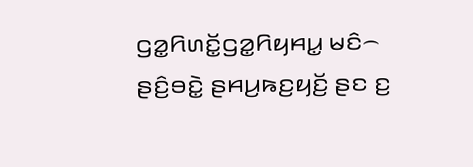ꤞꤤ꤭ꤖꤛꤢꤩ꤭ꤞꤤ꤭ꤖꤟꤌꤣ꤭ ꤗꤢꤨ꤮ ꤔꤢꤨ꤬ꤋꤢꤧ꤭ ꤔꤌꤣ꤬ꤒꤢ꤬ꤟꤢꤩ꤬ ꤔꤢ ꤢ꤬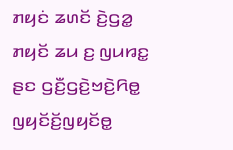ꤊꤟꤢꤦ ꤘꤛꤢꤩ ꤢꤧ꤬ꤞꤤ꤭ ꤊꤟꤢꤩ ꤘꤣ ꤢ꤬ ꤜꤣꤙꤢ꤭ ꤔꤢ ꤞꤢꤪ꤬ꤞꤢꤧ꤬ꤠꤢꤧ꤬ꤖꤥ꤭ ꤜꤟꤢꤩꤢꤩ꤬ꤜꤟꤢꤩꤥ꤭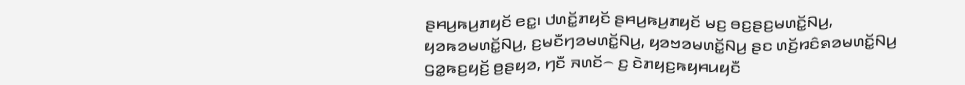ꤔꤌꤣ꤬ꤒꤣ꤬ꤊꤟꤢꤩ ꤕꤢ꤭꤯ ꤓꤛꤢꤩ꤭ꤊꤟꤢꤩ ꤔꤌꤣ꤬ꤒꤣ꤬ꤊꤟꤢꤩ ꤗꤢ꤬ ꤋꤢ꤬ꤔꤢ꤬ꤗꤛꤢꤩ꤭ꤡꤣ꤬, ꤟꤤꤒꤤꤗꤛꤢꤩ꤭ꤡꤣ꤬, ꤢ꤬ꤗꤢꤪꤚꤤꤗꤛꤢꤩ꤭ꤡꤣ꤬, ꤟꤤꤠꤤꤗꤛꤢꤩ꤭ꤡꤣ꤬ ꤔꤢ ꤛꤢꤩ꤬ꤙꤢꤨꤎꤤꤗꤛꤢꤩ꤭ꤡꤣ꤬ ꤞꤤ꤭ꤒꤢ꤬ꤟꤢꤩ꤬ ꤥ꤬ꤔꤟꤤ, ꤚꤢꤪ ꤏꤛꤢꤩ꤮ ꤢ꤬ ꤢꤧꤊꤟꤢ꤬ꤒꤟꤌꤣꤟꤢꤪ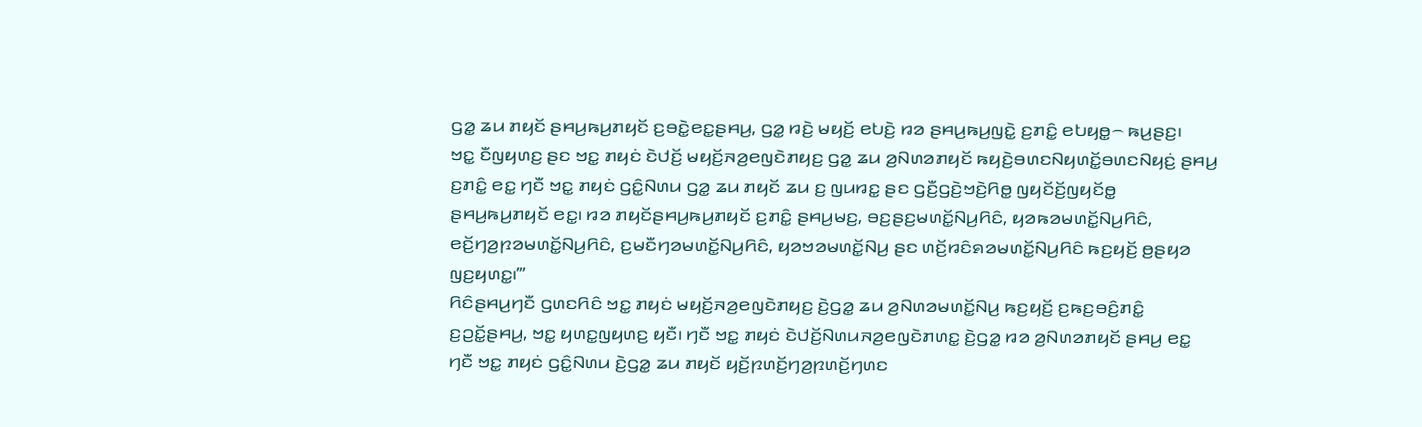ꤞꤤ꤭ ꤘꤣ ꤊꤟꤢꤩ ꤔꤌꤣ꤬ꤒꤣ꤬ꤊꤟꤢꤩ ꤢ꤬ꤋꤢꤧ꤭ꤕꤢ꤭ꤔꤌꤣ꤬, ꤞꤤ꤭ ꤙꤢꤧ꤬ ꤗꤟꤢꤩ꤬ ꤕꤝꤢꤧ꤬ ꤙꤤ ꤔꤌꤣ꤬ꤒꤣ꤬ꤜꤢꤧ꤭ ꤢ꤬ꤊꤢꤨ꤭ ꤕꤝꤟꤥ꤭꤮ ꤒꤣ꤬ꤔꤢ꤬꤯
ꤠꤢ꤭ ꤢꤪꤜꤟꤛꤢ꤬ ꤔꤢ ꤠꤢ꤭ ꤊꤟꤢꤦ ꤢꤧꤓꤢꤩ꤬ ꤗꤟꤢꤩ꤬ꤏꤤ꤬ꤕꤜꤢꤧꤊꤟꤢ꤬ ꤞꤤ꤭ ꤘꤣ ꤤ꤬ꤡꤛꤤꤊꤟꤢꤩ ꤒꤟꤢꤧ꤬ꤋꤛꤢꤡꤟꤛꤢꤩ꤭ꤋꤛꤢꤡꤟꤢꤦ꤬ ꤔꤌꤣ꤬ ꤢ꤬ꤊꤢꤨ꤭ ꤕꤢ꤭ ꤚꤢꤪ ꤠꤢ꤭ ꤊꤟꤢꤦ ꤞꤢꤨ꤭ꤡꤛꤣ ꤞꤤ꤭ ꤘꤣ ꤊꤟꤢꤩ ꤘꤣ ꤢ꤬ ꤜꤣꤙꤢ꤭ ꤔꤢ ꤞꤢꤪ꤬ꤞꤢꤧ꤬ꤠꤢꤧ꤬ꤖꤥ꤭ ꤜꤟꤢꤩꤢꤩ꤬ꤜꤟꤢꤩꤥ꤭ ꤔꤌꤣ꤬ꤒꤣ꤬ꤊꤟꤢꤩ ꤕꤢ꤭꤯ ꤙꤤ ꤊꤟꤢꤩꤔꤌꤣ꤬ꤒꤣ꤬ꤊꤟꤢꤩ ꤢ꤬ꤊꤢꤨ꤭ ꤔꤌꤣ꤬ꤗꤢ꤬, ꤋꤢ꤬ꤔꤢ꤬ꤗꤛꤢꤩ꤭ꤡꤣ꤬ꤖꤢꤨ, ꤟꤤꤒꤤꤗꤛꤢꤩ꤭ꤡꤣ꤬ꤖꤢꤨ, ꤕꤢꤩ꤬ꤚꤤ꤬ꤐꤤꤗꤛꤢꤩ꤭ꤡꤣ꤬ꤖꤢꤨ, ꤢ꤬ꤗꤢꤪꤚꤤꤗꤛꤢꤩ꤭ꤡꤣ꤬ꤖꤢꤨ, ꤟꤤꤠꤤꤗꤛꤢꤩ꤭ꤡꤣ꤬ ꤔꤢ ꤛꤢꤩ꤬ꤙꤢꤨꤎꤤꤗꤛꤢꤩ꤭ꤡꤣ꤬ꤖꤢꤨ ꤒꤢ꤬ꤟꤢꤩ꤬ ꤥ꤬ꤔꤟꤤ ꤜꤢ꤬ꤟꤛꤢ꤭꤯”’
ꤖꤢꤨꤔꤌꤣ꤬ꤚꤢꤪ ꤞꤛꤢꤖꤢꤨ ꤠꤢ꤭ ꤊꤟꤢꤦ ꤗꤟꤢꤩ꤬ꤏꤤ꤬ꤕꤜꤢꤧꤊꤟꤢ꤬ ꤢꤧ꤬ꤞꤤ꤭ ꤘꤣ ꤤ꤬ꤡꤛꤤꤗꤛꤢꤩ꤭ꤡꤣ꤬ ꤒꤢ꤬ꤟꤢꤩ꤬ ꤢ꤬ꤒꤢ꤬ꤋꤢꤨ꤬ꤊꤢꤨ꤭ ꤢ꤬ꤑꤢꤩ꤭ꤔꤌꤣ꤬, ꤠꤢ꤭ ꤟꤛꤢ꤭ꤜꤟꤛꤢ꤬ ꤟꤢꤪ꤯ ꤚꤢꤪ ꤠꤢ꤭ ꤊꤟꤢꤦ ꤢꤧꤓꤢꤩ꤬ꤡꤛꤣꤏꤤ꤬ꤕꤜꤢꤧꤊꤛꤢ꤭ ꤢꤧ꤬ꤞꤤ꤭ ꤙꤤ ꤤ꤬ꤡꤛꤤꤊꤟꤢꤩ ꤔꤌꤣ꤬ ꤕꤢ꤭ ꤚꤢꤪ ꤠꤢ꤭ ꤊꤟꤢꤦ ꤞꤢꤨ꤭ꤡꤛꤣ ꤢꤧ꤬ꤞꤤ꤭ ꤘꤣ ꤊꤟꤢꤩ ꤟꤢꤩ꤬ꤐꤛꤢꤩ꤬ꤚꤤ꤬ꤐꤛꤢꤩ꤬ꤚꤛꤢ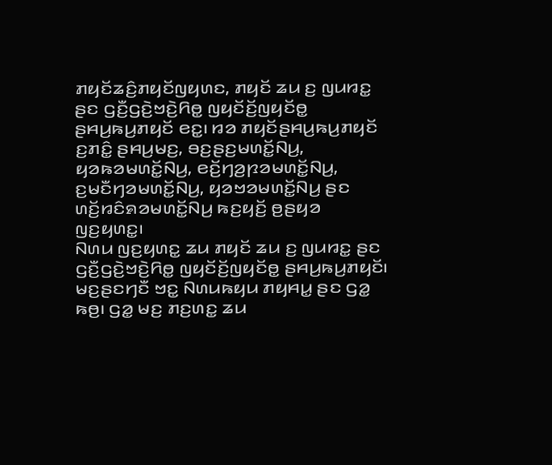ꤊꤟꤢꤩꤘꤢꤨ꤬ꤊꤟꤢꤩꤜꤟꤛꤢ, ꤊꤟꤢꤩ ꤘꤣ ꤢ꤬ ꤜꤣꤙꤢ꤭ ꤔꤢ ꤞꤢꤪ꤬ꤞꤢꤧ꤬ꤠꤢꤧ꤬ꤖꤥ꤭ ꤜꤟꤢꤩꤢꤩ꤬ꤜꤟꤢꤩꤥ꤭ ꤔꤌꤣ꤬ꤒꤣ꤬ꤊꤟꤢꤩ ꤕꤢ꤭꤯ ꤙꤤ ꤊꤟꤢꤩꤔꤌꤣ꤬ꤒꤣ꤬ꤊꤟꤢꤩ ꤢ꤬ꤊꤢꤨ꤭ ꤔꤌꤣ꤬ꤗꤢ꤬, ꤋꤢ꤬ꤔꤢ꤬ꤗꤛꤢꤩ꤭ꤡꤣ꤬, ꤟꤤꤒꤤꤗꤛꤢꤩ꤭ꤡꤣ꤬, ꤕꤢꤩ꤬ꤚꤤ꤬ꤐꤤꤗꤛꤢꤩ꤭ꤡꤣ꤬, ꤢ꤬ꤗꤢꤪꤚꤤꤗꤛꤢꤩ꤭ꤡꤣ꤬, ꤟꤤꤠꤤꤗꤛꤢꤩ꤭ꤡꤣ꤬ ꤔꤢ ꤛꤢꤩ꤬ꤙꤢꤨꤎꤤꤗꤛꤢꤩ꤭ꤡꤣ꤬ ꤒꤢ꤬ꤟꤢꤩ꤬ ꤥ꤬ꤔꤟꤤ ꤜꤢ꤬ꤟꤛꤢ꤭꤯
ꤡꤛꤣ ꤜꤢ꤬ꤟꤛꤢ꤭ ꤘꤣ ꤊꤟꤢꤩ ꤘꤣ ꤢ꤬ ꤜꤣꤙꤢ꤭ ꤔꤢ ꤞꤢꤪ꤬ꤞꤢꤧ꤬ꤠꤢꤧ꤬ꤖꤥ꤭ ꤜꤟꤢꤩꤢꤩ꤬ꤜꤟꤢꤩꤥ꤭ ꤔꤌꤣ꤬ꤒꤣ꤬ꤊꤟꤢꤩ꤯ ꤗꤢ꤬ꤔꤢꤚꤢꤪ ꤠꤢ꤭ ꤡꤛꤣꤒꤟꤣ ꤊꤟꤌꤣ꤭ ꤔꤢ ꤞꤤ꤭ ꤒꤥ꤬꤯ ꤞꤤ꤭ ꤗꤢ꤬ ꤊꤢ꤬ꤛꤢ꤭ ꤘꤣ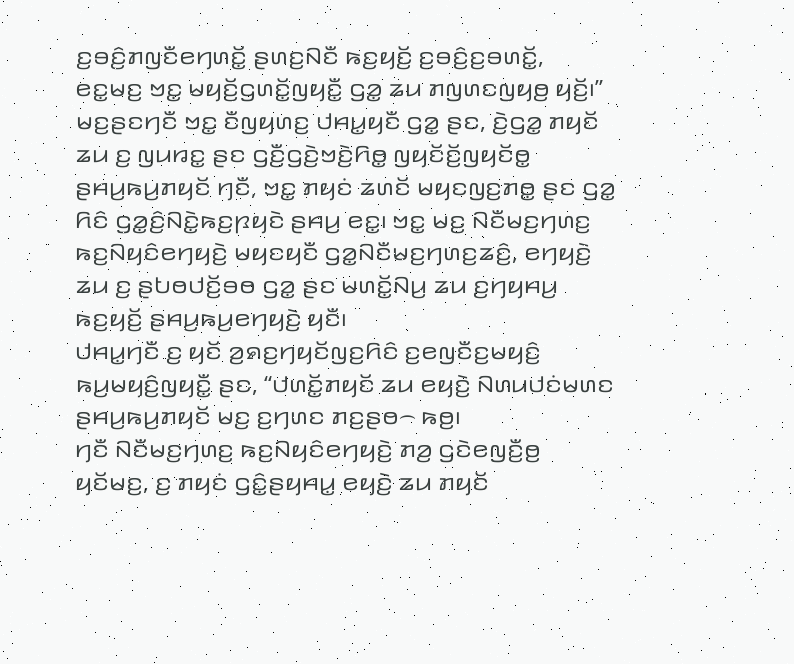ꤢ꤬ꤋꤢꤨ꤬ꤊꤜꤢꤪꤕꤚꤛꤢꤩ꤭ ꤔꤛꤢ꤬ꤡꤢꤪ ꤒꤢ꤬ꤟꤢꤩ꤬ ꤢ꤬ꤋꤢꤨ꤬ꤢ꤬ꤋꤛꤢꤩ꤭, ꤕꤢ꤭ꤗꤢ꤬ ꤠꤢ꤭ ꤗꤟꤢꤩ꤬ꤞꤛꤢꤩ꤭ꤜꤟꤢꤪ꤭ ꤞꤤ꤭ ꤘꤣ ꤊꤜꤛꤢꤜꤟꤥ꤬ ꤟꤢꤩ꤬꤯”
ꤗꤢ꤬ꤔꤢꤚꤢꤪ ꤠꤢ꤭ ꤢꤪꤜꤟꤛꤢ꤬ ꤓꤌꤣ꤭ꤟꤢꤪ ꤞꤤ꤭ ꤔꤢ, ꤢꤧ꤬ꤞꤤ꤭ ꤊꤟꤢꤩ ꤘꤣ ꤢ꤬ ꤜꤣꤙꤢ꤭ ꤔꤢ ꤞꤢꤪ꤬ꤞꤢꤧ꤬ꤠꤢꤧ꤬ꤖꤥ꤭ ꤜꤟꤢꤩꤢꤩ꤬ꤜꤟꤢꤩꤥ꤭ ꤔꤌꤣ꤬ꤒꤣ꤬ꤊꤟꤢꤩ ꤚꤢꤪ, ꤠꤢ꤭ ꤊꤟꤢꤦ ꤘꤛꤢꤩ ꤗꤟꤢꤜꤢ꤬ꤊꤥ꤭ ꤔꤢ ꤞꤤ꤭ ꤖꤢꤨ ꤞꤤ꤭ꤢꤨ꤬ꤡꤢꤧ꤭ꤒꤢ꤬ꤐꤟꤢꤧ ꤔꤌꤣ꤬ ꤕꤢ꤭꤯ ꤠꤢ꤭ ꤗꤢ꤬ ꤡꤢꤪꤗꤢ꤬ꤚꤛꤢ꤬ ꤒꤢ꤬ꤡꤟꤢꤨꤕꤚꤟꤢꤧ꤬ ꤗꤟꤢꤟꤢꤪ ꤞꤤ꤭ꤡꤢꤪꤗꤢ꤬ꤚꤛꤢ꤬ꤘꤢꤨ꤬, ꤕꤚꤟꤢꤧ꤬ ꤘꤣ ꤢ꤬ ꤔꤝꤥꤓꤢꤩ꤬ꤋꤥ ꤞꤤ꤭ ꤔꤢ ꤗꤛꤢꤩ꤭ꤡꤣ꤬ ꤘꤣ ꤢ꤬ꤚꤟꤌꤣ꤬ ꤒꤢ꤬ꤟꤢꤩ꤬ ꤔꤌꤣ꤬ꤒꤣ꤬ꤕꤚꤟꤢꤧ꤬ ꤟꤢꤪ꤯
ꤓꤌꤣ꤭ꤚꤢꤪ ꤢ꤬ ꤟꤢꤩ ꤤ꤬ꤎꤢ꤬ꤚꤟꤢꤩꤜꤢ꤬ꤖꤢꤨ ꤢ꤬ꤕꤜꤢꤪꤢ꤬ꤗꤟꤢꤨ꤬ ꤒꤣ꤬ꤗꤟꤢꤨ꤬ꤜꤟꤢꤪ꤭ ꤔꤢ, “ꤓꤛꤢꤩ꤭ꤊꤟꤢꤩ ꤘꤣ ꤕꤟꤢꤧ꤬ ꤡꤛꤣꤓꤢꤦꤗꤛꤢ ꤔꤌꤣ꤬ꤒꤣ꤬ꤊꤟꤢꤩ ꤗꤢ꤬ ꤢ꤬ꤚꤛꤢ ꤊꤢ꤬ꤔꤥ꤮ ꤒꤥ꤬꤯
ꤚꤢꤪ ꤡꤢꤪꤗꤢ꤬ꤚꤛꤢ꤬ ꤒꤢ꤬ꤡꤟꤢꤨꤕꤚꤟꤢꤧ꤬ ꤊꤤ꤬ ꤞꤢꤧꤕꤜꤢꤪ꤬ꤥ꤬ ꤟꤢꤩꤗꤢ꤬, ꤢ꤬ ꤊꤟꤢꤦ ꤞꤢꤨ꤭ꤔꤟꤌꤣ꤭ ꤕꤟꤢꤧ꤬ ꤘꤣ ꤊꤟꤢꤩ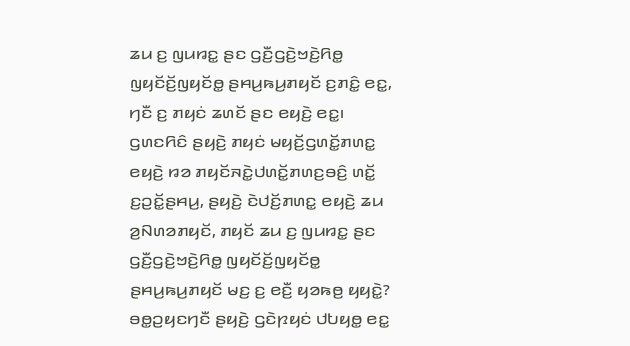ꤘꤣ ꤢ꤬ ꤜꤣꤙꤢ꤭ ꤔꤢ ꤞꤢꤪ꤬ꤞꤢꤧ꤬ꤠꤢꤧ꤬ꤖꤥ꤭ ꤜꤟꤢꤩꤢꤩ꤬ꤜꤟꤢꤩꤥ꤭ ꤔꤌꤣ꤬ꤒꤣ꤬ꤊꤟꤢꤩ ꤢ꤬ꤊꤢꤨ꤭ ꤕꤢ꤭, ꤚꤢꤪ ꤢ꤬ ꤊꤟꤢꤦ ꤘꤛꤢꤩ ꤔꤢ ꤕꤟꤢꤧ꤬ ꤕꤢ꤭꤯
ꤞꤛꤢꤖꤢꤨ ꤔꤟꤢꤧ꤬ ꤊꤟꤢꤦ ꤗꤟꤢꤩ꤬ꤞꤛꤢꤩ꤭ꤊꤛꤢ꤭ ꤕꤟꤢꤧ꤬ ꤙꤤ ꤊꤟꤢꤩꤏꤢꤧ꤭ꤓꤛꤢꤩ꤭ꤊꤛꤢ꤬ꤋꤢꤨ꤬ ꤛꤢꤩ꤭ ꤢ꤬ꤑꤢꤩ꤭ꤔꤌꤣ꤬, ꤔꤟꤢꤧ꤬ ꤢꤧꤓꤢꤩ꤬ꤊꤛꤢ꤭ ꤕꤟꤢꤧ꤬ ꤘꤣ ꤤ꤬ꤡꤛꤤꤊꤟꤢꤩ, ꤊꤟꤢꤩ ꤘꤣ ꤢ꤬ ꤜꤣꤙꤢ꤭ ꤔꤢ ꤞꤢꤪ꤬ꤞꤢꤧ꤬ꤠꤢꤧ꤬ꤖꤥ꤭ ꤜꤟꤢꤩꤢꤩ꤬ꤜꤟꤢꤩꤥ꤭ ꤔꤌꤣ꤬ꤒꤣ꤬ꤊꤟꤢꤩ ꤗꤢ꤬ ꤢ꤬ ꤕꤢꤪ꤬ ꤟꤤꤒꤥ꤬ ꤟꤟꤢꤧ꤭? ꤋꤥ꤭ꤑꤟꤢꤚꤢꤪ ꤔꤟꤢꤧ꤬ ꤞꤢꤧꤐꤟꤢꤦ ꤓꤝꤟꤥ꤭ ꤕꤢ꤭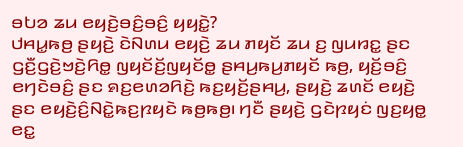ꤋꤝꤤ ꤘꤣ ꤕꤟꤢꤧ꤬ꤋꤢꤨ꤬ꤋꤢꤨ꤬ ꤟꤟꤢꤧ꤭?
ꤓꤌꤣ꤭ꤒꤥ꤬ ꤔꤟꤢꤧ꤬ ꤢꤧꤡꤛꤣ ꤕꤟꤢꤧ꤬ ꤘꤣ ꤊꤟꤢꤩ ꤘꤣ ꤢ꤬ ꤜꤣꤙꤢ꤭ ꤔꤢ ꤞꤢꤪ꤬ꤞꤢꤧ꤬ꤠꤢꤧ꤬ꤖꤥ꤭ ꤜꤟꤢꤩꤢꤩ꤬ꤜꤟꤢꤩꤥ꤭ ꤔꤌꤣ꤬ꤒꤣ꤬ꤊꤟꤢꤩ ꤒꤥ꤬, ꤟꤢꤩ꤬ꤋꤢꤨ꤬ ꤕꤚꤢꤧꤋꤢꤨ꤬ ꤔꤢ ꤎꤢ꤬ꤕꤛꤤꤖꤢꤧ꤬ ꤒꤢ꤬ꤟꤢꤩ꤬ꤔꤌꤣ꤬, ꤔꤟꤢꤧ꤬ ꤘꤛꤢꤩ ꤕꤟꤢꤧ꤬ ꤔꤢ ꤕꤟꤢꤧ꤬ꤢꤨ꤬ꤡꤢꤧ꤭ꤒꤢ꤬ꤐꤟꤢꤧ ꤒꤥ꤬ꤒꤥ꤬꤯ ꤚꤢꤪ ꤔꤟꤢꤧ꤬ ꤞꤢꤧꤐꤟꤢꤦ ꤜꤢ꤬ꤟꤥ꤭ ꤕꤢ꤭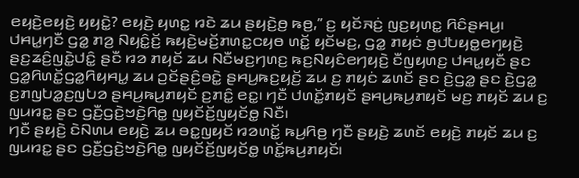ꤕꤟꤢꤧ꤬ꤕꤟꤢꤧ꤬ ꤟꤟꤢꤧ꤭? ꤕꤟꤢꤧ꤬ ꤟꤛꤢ꤭ ꤙꤢꤧ ꤘꤣ ꤔꤟꤢꤧ꤬ꤥ꤬ ꤒꤥ꤬,” ꤢ꤬ ꤟꤢꤩꤏꤢꤦ꤬ ꤜꤢ꤬ꤟꤛꤢ꤭ ꤖꤢꤨꤔꤌꤣ꤬꤯
ꤓꤌꤣ꤭ꤚꤢꤪ ꤞꤤ꤭ ꤊꤤ꤬ ꤡꤟꤢꤨ꤭ꤢꤩ꤬ ꤒꤟꤢꤧ꤬ꤗꤢꤩ꤬ꤊꤛꤢ꤭ꤍꤟꤥ ꤛꤢꤩ꤭ ꤟꤢꤩꤗꤢ꤬, ꤞꤤ꤭ ꤊꤟꤢꤦ ꤥ꤬ꤓꤝꤟꤥ꤭ꤕꤚꤟꤢꤧ꤬ ꤔꤢ꤬ꤘꤢꤨ꤬ꤜꤢꤧ꤭ꤓꤢꤨ꤭ ꤔꤢꤪ ꤙꤤ ꤊꤟꤢꤩ ꤘꤣ ꤡꤢꤪꤗꤢ꤬ꤚꤛꤢ꤬ ꤒꤢ꤬ꤡꤟꤢꤨꤕꤚꤟꤢꤧ꤬ ꤢꤪꤜꤟꤛꤢ꤬ ꤓꤌꤣ꤭ꤟꤢꤪ ꤔꤢ ꤞꤤ꤭ꤖꤛꤢꤩ꤭ꤞꤤ꤭ꤖꤟꤌꤣ꤭ ꤘꤣ ꤑꤢꤩꤔꤢꤨ꤬ꤋꤢꤧ꤭ ꤔꤌꤣ꤬ꤒꤢ꤬ꤟꤢꤩ꤬ ꤘꤣ ꤢ꤬ ꤊꤟꤢꤦ ꤘꤛꤢꤩ ꤔꤢ ꤢꤧ꤬ꤞꤤ꤭ ꤔꤢ ꤢꤧ꤬ꤞꤤ꤭ ꤢ꤬ꤊꤜꤝꤤ꤭ꤢ꤬ꤜꤝꤤ ꤔꤌꤣ꤬ꤒꤣ꤬ꤊꤟꤢꤩ ꤢ꤬ꤊꤢꤨ꤭ ꤕꤢ꤭꤯ ꤚꤢꤪ ꤓꤛꤢꤩ꤭ꤊꤟꤢꤩ ꤔꤌꤣ꤬ꤒꤣ꤬ꤊꤟꤢꤩ ꤗꤢ꤬ ꤊꤟꤢꤩ ꤘꤣ ꤢ꤬ ꤜꤣꤙꤢ꤭ ꤔꤢ ꤞꤢꤪ꤬ꤞꤢꤧ꤬ꤠꤢꤧ꤬ꤖꤥ꤭ ꤜꤟꤢꤩꤢꤩ꤬ꤜꤟꤢꤩꤥ꤭ ꤡꤢꤪ꤯
ꤚꤢꤪ ꤔꤟꤢꤧ꤬ ꤢꤧꤡꤛꤣ ꤕꤟꤢꤧ꤬ ꤘꤣ ꤋꤢ꤭ꤜꤟꤢꤩ ꤙꤤꤛꤢꤩ꤭ ꤒꤣ꤬ꤖꤥ꤬ ꤚꤢꤪ ꤔꤟꤢꤧ꤬ ꤘꤛꤢꤩ ꤕꤟꤢꤧ꤬ ꤊꤟꤢꤩ ꤘꤣ ꤢ꤬ ꤜꤣꤙꤢ꤭ ꤔꤢ ꤞꤢꤪ꤬ꤞꤢꤧ꤬ꤠꤢꤧ꤬ꤖꤥ꤭ ꤜꤟꤢꤩꤢꤩ꤬ꤜꤟꤢꤩꤥ꤭ ꤛꤢꤩ꤭ꤒꤣ꤬ꤊꤟꤢꤩ꤯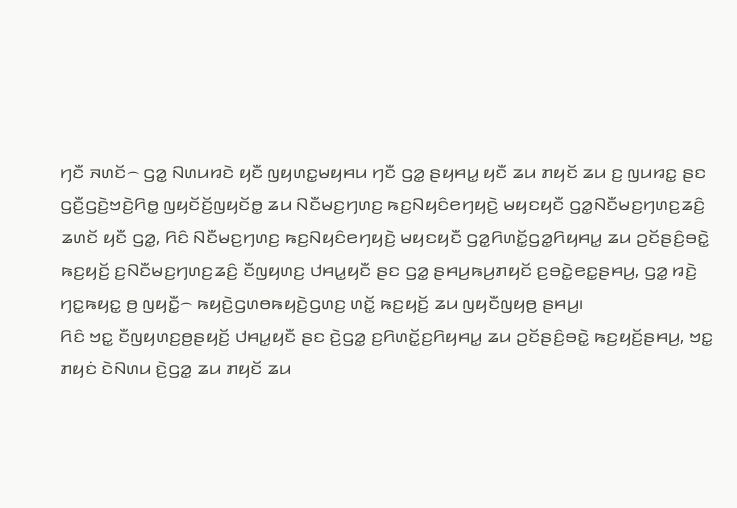ꤚꤢꤪ ꤏꤛꤢꤩ꤮ ꤞꤤ꤭ ꤡꤛꤣꤙꤢꤧ ꤟꤢꤪ ꤜꤟꤛꤢ꤭ꤗꤟꤌꤣ ꤚꤢꤪ ꤞꤤ꤭ ꤔꤟꤌꤣ꤭ ꤟꤢꤪ ꤘꤣ ꤊꤟꤢꤩ ꤘꤣ ꤢ꤬ ꤜꤣꤙꤢ꤭ ꤔꤢ ꤞꤢꤪ꤬ꤞꤢꤧ꤬ꤠꤢꤧ꤬ꤖꤥ꤭ ꤜꤟꤢꤩꤢꤩ꤬ꤜꤟꤢꤩꤥ꤭ ꤘꤣ ꤡꤢꤪꤗꤢ꤬ꤚꤛꤢ꤬ ꤒꤢ꤬ꤡꤟꤢꤨꤕꤚꤟꤢꤧ꤬ ꤗꤟꤢꤟꤢꤪ ꤞꤤ꤭ꤡꤢꤪꤗꤢ꤬ꤚꤛꤢ꤬ꤘꤢꤨ꤬ ꤘꤛꤢꤩ ꤟꤢꤪ ꤞꤤ꤭, ꤖꤢꤨ ꤡꤢꤪꤗꤢ꤬ꤚꤛꤢ꤬ ꤒꤢ꤬ꤡꤟꤢꤨꤕꤚꤟꤢꤧ꤬ ꤗꤟꤢꤟꤢꤪ ꤞꤤ꤭ꤖꤛꤢꤩ꤭ꤞꤤ꤭ꤖꤟꤌꤣ꤭ ꤘꤣ ꤑꤢꤩꤔꤢꤨ꤬ꤋꤢꤧ꤭ ꤒꤢ꤬ꤟꤢꤩ꤬ ꤢ꤬ꤡꤢꤪꤗꤢ꤬ꤚꤛꤢ꤬ꤘꤢꤨ꤬ ꤢꤪꤜꤟꤛꤢ꤬ ꤓꤌꤣ꤭ꤟꤢꤪ ꤔꤢ ꤞꤤ꤭ ꤔꤌꤣ꤬ꤒꤣ꤬ꤊꤟꤢꤩ ꤢ꤬ꤋꤢꤧ꤭ꤕꤢ꤭ꤔꤌꤣ꤬, ꤞꤤ꤭ ꤙꤢꤧ꤬ ꤚꤢ꤭ꤒꤟꤢ꤭ ꤥ꤬ ꤜꤟꤢꤪ꤭꤮ ꤒꤟꤢꤧ꤬ꤞꤛꤥꤒꤟꤢꤧ꤬ꤞꤛꤢ꤬ ꤛꤢꤩ꤭ ꤒꤢ꤬ꤟꤢꤩ꤬ ꤘꤣ ꤜꤟꤢꤪꤜꤟꤥ꤬ ꤔꤌꤣ꤬꤯
ꤖꤢꤨ ꤠꤢ꤭ ꤢꤪꤜꤟꤛꤢ꤬ꤥ꤬ꤔꤟꤢꤩ꤬ ꤓꤌꤣ꤭ꤟꤢꤪ ꤔꤢ ꤢꤧ꤬ꤞꤤ꤭ ꤢ꤬ꤖꤛꤢꤩ꤭ꤢ꤬ꤖꤟꤌꤣ꤭ ꤘꤣ ꤑꤢꤩꤔꤢꤨ꤬ꤋꤢꤧ꤭ ꤒꤢ꤬ꤟꤢꤩ꤬ꤔꤌꤣ꤬, ꤠꤢ꤭ ꤊꤟꤢꤦ ꤢꤧꤡꤛꤣ ꤢꤧ꤬ꤞꤤ꤭ ꤘꤣ ꤊꤟꤢꤩ ꤘꤣ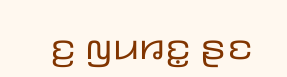ꤢ꤬ ꤜꤣꤙꤢ꤭ ꤔꤢ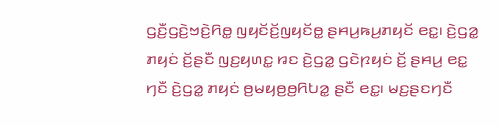ꤞꤢꤪ꤬ꤞꤢꤧ꤬ꤠꤢꤧ꤬ꤖꤥ꤭ ꤜꤟꤢꤩꤢꤩ꤬ꤜꤟꤢꤩꤥ꤭ ꤔꤌꤣ꤬ꤒꤣ꤬ꤊꤟꤢꤩ ꤕꤢ꤭꤯ ꤢꤧ꤬ꤞꤤ꤭ ꤊꤟꤢꤦ ꤢꤩ꤬ꤔꤢꤪ ꤜꤢ꤬ꤟꤛꤢ꤭ ꤙꤢ ꤢꤧ꤬ꤞꤤ꤭ ꤞꤢꤧꤐꤟꤢꤦ ꤢꤩ꤬ ꤔꤌꤣ꤬ ꤕꤢ꤭ ꤚꤢꤪ ꤢꤧ꤬ꤞꤤ꤭ ꤊꤟꤢꤦ ꤥ꤬ꤗꤟꤥ꤬ꤥ꤬ꤖꤝꤤ꤭ ꤔꤢꤪ ꤕꤢ꤭꤯ ꤗꤢ꤬ꤔꤢꤚꤢꤪ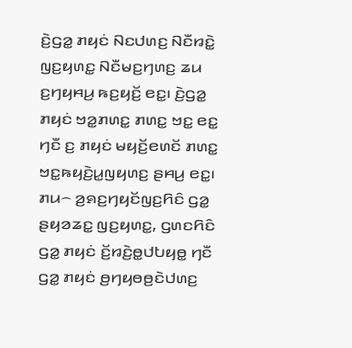ꤢꤧ꤬ꤞꤤ꤭ ꤊꤟꤢꤦ ꤡꤢꤓꤛꤢ꤬ ꤡꤢꤪꤙꤢꤧ꤭ ꤜꤢ꤬ꤟꤛꤢ꤭ ꤡꤢꤪꤗꤢ꤬ꤚꤛꤢ꤬ ꤘꤣ ꤢ꤬ꤚꤟꤌꤣ꤬ ꤒꤢ꤬ꤟꤢꤩ꤬ ꤕꤢ꤭꤯ ꤢꤧ꤬ꤞꤤ꤭ ꤊꤟꤢꤦ ꤠꤤ꤭ꤊꤛꤢ꤭ ꤊꤛꤢ꤭ ꤠꤢ꤭ ꤕꤢ꤭ ꤚꤢꤪ ꤢ꤬ ꤊꤟꤢꤦ ꤗꤟꤢꤩ꤬ꤕꤛꤢꤩ ꤊꤛꤢ꤭ ꤠꤢ꤭ꤒꤟꤢꤧ꤬ꤣ꤭ꤜꤟꤛꤢ꤬ ꤔꤌꤣ꤬ ꤕꤢ꤭꤯
ꤊꤣ꤮ ꤤ꤬ꤎꤢ꤬ꤚꤟꤢꤩꤜꤢ꤬ꤖꤢꤨ ꤞꤤ꤭ ꤔꤟꤤꤘꤢ꤭ ꤜꤢ꤬ꤟꤛꤢ꤭, ꤞꤛꤢꤖꤢꤨ ꤞꤤ꤭ ꤊꤟꤢꤦ ꤢꤩ꤬ꤙꤢꤧ꤬ꤥ꤭ꤓꤝꤟꤥ꤭ ꤚꤢꤪ ꤞꤤ꤭ ꤊꤟꤢꤦ ꤥ꤬ꤚꤟꤥꤥ꤬ꤢꤧꤓꤛꤢ꤬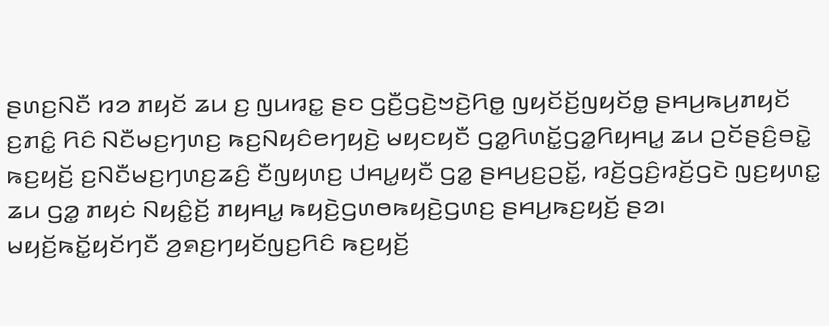ꤔꤛꤢ꤬ꤡꤢꤪ ꤙꤤ ꤊꤟꤢꤩ ꤘꤣ ꤢ꤬ ꤜꤣꤙꤢ꤭ ꤔꤢ ꤞꤢꤪ꤬ꤞꤢꤧ꤬ꤠꤢꤧ꤬ꤖꤥ꤭ ꤜꤟꤢꤩꤢꤩ꤬ꤜꤟꤢꤩꤥ꤭ ꤔꤌꤣ꤬ꤒꤣ꤬ꤊꤟꤢꤩ ꤢ꤬ꤊꤢꤨ꤭ ꤖꤢꤨ ꤡꤢꤪꤗꤢ꤬ꤚꤛꤢ꤬ ꤒꤢ꤬ꤡꤟꤢꤨꤕꤚꤟꤢꤧ꤬ ꤗꤟꤢꤟꤢꤪ ꤞꤤ꤭ꤖꤛꤢꤩ꤭ꤞꤤ꤭ꤖꤟꤌꤣ꤭ ꤘꤣ ꤑꤢꤩꤔꤢꤨ꤬ꤋꤢꤧ꤭ ꤒꤢ꤬ꤟꤢꤩ꤬ ꤢ꤬ꤡꤢꤪꤗꤢ꤬ꤚꤛꤢ꤬ꤘꤢꤨ꤬ ꤢꤪꤜꤟꤛꤢ꤬ ꤓꤌꤣ꤭ꤟꤢꤪ ꤞꤤ꤭ ꤔꤌꤣ꤬ꤢ꤬ꤑꤢꤩ꤭, ꤙꤢꤩ꤬ꤞꤢꤨ꤬ꤙꤢꤩ꤬ꤞꤢꤧ ꤜꤢ꤬ꤟꤛꤢ꤭ ꤘꤣ ꤞꤤ꤭ ꤊꤟꤢꤦ ꤡꤟꤢꤨ꤭ꤢꤩ꤬ ꤊꤟꤌꤣ꤭ ꤒꤟꤢꤧ꤬ꤞꤛꤥꤒꤟꤢꤧ꤬ꤞꤛꤢ꤬ ꤔꤌꤣ꤬ꤒꤢ꤬ꤟꤢꤩ꤬ ꤔꤤ꤯
ꤗꤟꤢꤩ꤬ꤒꤢꤩ꤭ꤟꤢꤩꤚꤢꤪ ꤤ꤬ꤎꤢ꤬ꤚꤟꤢꤩꤜꤢ꤬ꤖꤢꤨ ꤒꤢ꤬ꤟꤢꤩ꤬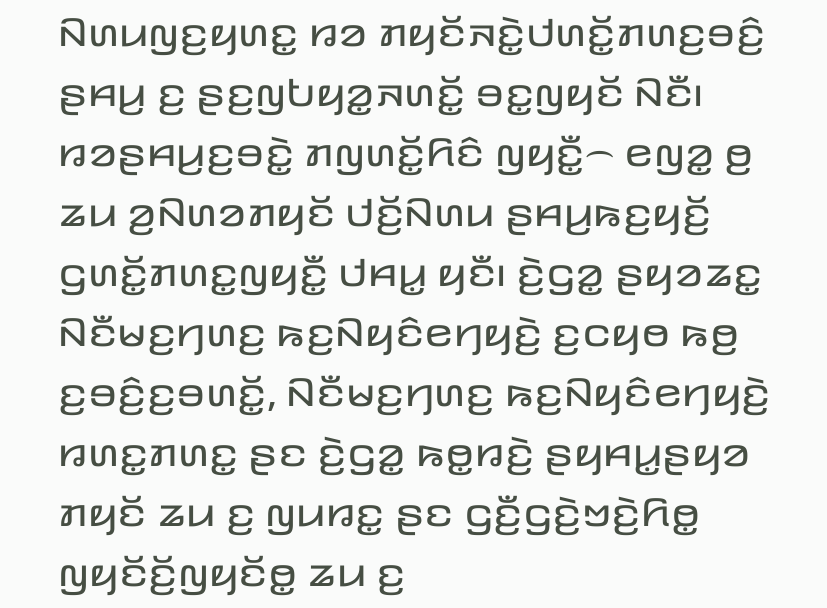ꤡꤛꤣꤜꤢ꤬ꤟꤛꤢ꤭ ꤙꤤ ꤊꤟꤢꤩꤏꤢꤧ꤭ꤓꤛꤢꤩ꤭ꤊꤛꤢ꤬ꤋꤢꤨ꤬ ꤔꤌꤣ꤬ ꤢ꤬ ꤔꤢ꤬ꤜꤝꤟꤤ꤭ꤏꤛꤢꤩ꤭ ꤋꤢ꤭ꤜꤟꤢꤩ ꤡꤢꤪ꤯ ꤙꤤꤔꤌꤣ꤬ꤢ꤬ꤋꤢꤧ꤭ ꤊꤜꤛꤢꤩ꤭ꤖꤢꤨ ꤜꤟꤢꤪ꤭꤮ ꤕꤜꤤ꤭ ꤥ꤬ ꤘꤣ ꤤ꤬ꤡꤛꤤꤊꤟꤢꤩ ꤓꤢꤩ꤬ꤡꤛꤣ ꤔꤌꤣ꤬ꤒꤢ꤬ꤟꤢꤩ꤬ ꤞꤛꤢꤩ꤭ꤊꤛꤢ꤭ꤜꤟꤢꤪ꤭ ꤓꤌꤣ꤭ ꤟꤢꤪ꤯ ꤢꤧ꤬ꤞꤤ꤭ ꤔꤟꤤꤘꤢ꤭ ꤡꤢꤪꤗꤢ꤬ꤚꤛꤢ꤬ ꤒꤢ꤬ꤡꤟꤢꤨꤕꤚꤟꤢꤧ꤬ ꤢ꤬ꤍꤟꤥ ꤒꤥ꤬ ꤢ꤬ꤋꤢꤨ꤬ꤢ꤬ꤋꤛꤢꤩ꤭, ꤡꤢꤪꤗꤢ꤬ꤚꤛꤢ꤬ ꤒꤢ꤬ꤡꤟꤢꤨꤕꤚꤟꤢꤧ꤬ ꤙꤛꤢ꤭ꤊꤛꤢ꤭ ꤔꤢ ꤢꤧ꤬ꤞꤤ꤭ ꤒꤥ꤭ꤙꤢꤧ꤬ ꤔꤟꤌꤣ꤭ꤔꤟꤤ ꤊꤟꤢꤩ ꤘꤣ ꤢ꤬ ꤜꤣꤙꤢ꤭ ꤔꤢ ꤞꤢꤪ꤬ꤞꤢꤧ꤬ꤠꤢꤧ꤬ꤖꤥ꤭ ꤜꤟꤢꤩꤢꤩ꤬ꤜꤟꤢꤩꤥ꤭ ꤘꤣ ꤢ꤬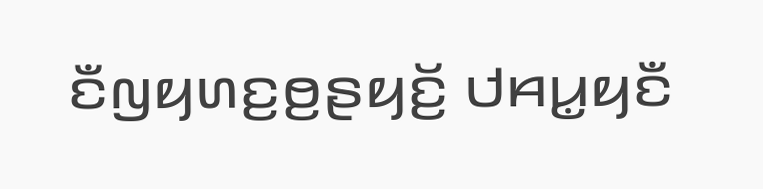ꤢꤪꤜꤟꤛꤢ꤬ꤥ꤬ꤔꤟꤢꤩ꤬ ꤓꤌꤣ꤭ꤟꤢꤪ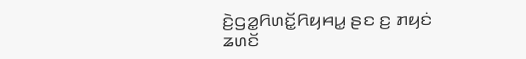ꤢꤧ꤬ꤞꤤ꤭ꤖꤛꤢꤩ꤭ꤖꤟꤌꤣ꤭ ꤔꤢ ꤢ꤬ ꤊꤟꤢꤦ ꤘꤛꤢꤩ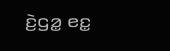ꤢꤧ꤬ꤞꤤ꤭ ꤕꤢ꤭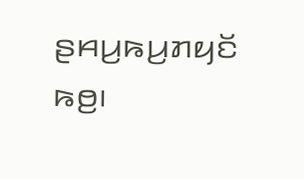ꤔꤌꤣ꤬ꤒꤣ꤬ꤊꤟꤢꤩ ꤒꤥ꤬꤯